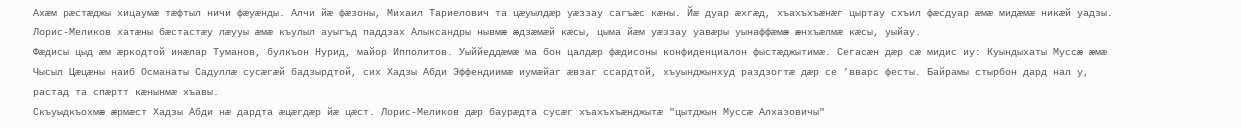Ахæм рæстæджы хицаумæ тæфтыл ничи фæуæнды. Алчи йæ фæзоны, Михаил Тариелович та цæуылдæр уæззау сагъæс кæны. Йæ дуар æхгæд, хъахъхъæнæг цыртау схъил фæсдуар æмæ мидæмæ никæй уадзы. Лорис-Меликов хатæны бæстастæу лæууы æмæ къулыл ауыгъд паддзах Алыксандры нывмæ æдзæмæй кæсы, цыма йæм уæззау уавæры уынаффæмæ æнхъæлмæ кæсы, уыйау.
Фæдисы цыд æм æркодтой инæлар Туманов, булкъон Нурид, майор Ипполитов. Уыййеддæмæ ма бон цалдæр фæдисоны конфиденциалон фыстæджытимæ. Сегасæн дæр сæ мидис иу: Куындыхаты Муссæ æмæ Чысыл Цæцæны наиб Османаты Садуллæ сусæгæй бадзырдтой, сих Хадзы Абди Эффендиимæ иумæйаг æвзаг ссардтой, хъуынджынхуд раздзогтæ дæр се ’вварс фесты. Байрамы стырбон дард нал у, растад та спæртт кæнынмæ хъавы.
Скъуыдкъохмæ æрмæст Хадзы Абди нæ дардта æцæгдæр йæ цæст. Лорис-Меликов дæр баурæдта сусæг хъахъхъæнджытæ "цытджын Муссæ Алхазовичы"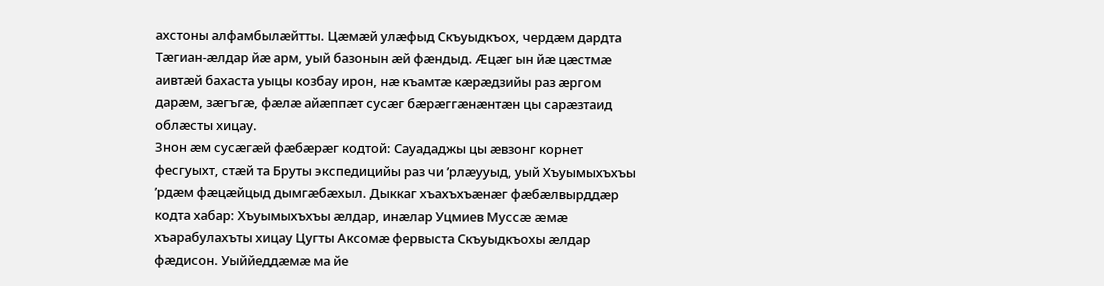ахстоны алфамбылæйтты. Цæмæй улæфыд Скъуыдкъох, чердæм дардта Тæгиан-æлдар йæ арм, уый базонын æй фæндыд. Æцæг ын йæ цæстмæ аивтæй бахаста уыцы козбау ирон, нæ къамтæ кæрæдзийы раз æргом дарæм, зæгъгæ, фæлæ айæппæт сусæг бæрæггæнæнтæн цы сарæзтаид облæсты хицау.
Знон æм сусæгæй фæбæрæг кодтой: Сауададжы цы æвзонг корнет фесгуыхт, стæй та Бруты экспедицийы раз чи ’рлæууыд, уый Хъуымыхъхъы ’рдæм фæцæйцыд дымгæбæхыл. Дыккаг хъахъхъæнæг фæбæлвырддæр кодта хабар: Хъуымыхъхъы æлдар, инæлар Уцмиев Муссæ æмæ хъарабулахъты хицау Цугты Аксомæ фервыста Скъуыдкъохы æлдар фæдисон. Уыййеддæмæ ма йе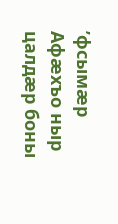’фсымæр Афæхъо ныр цалдæр боны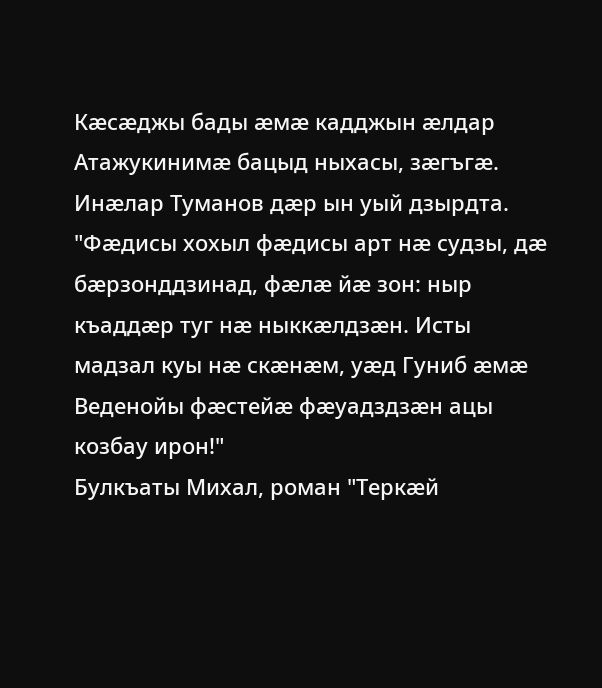Кæсæджы бады æмæ кадджын æлдар Атажукинимæ бацыд ныхасы, зæгъгæ.
Инæлар Туманов дæр ын уый дзырдта. "Фæдисы хохыл фæдисы арт нæ судзы, дæ бæрзонддзинад, фæлæ йæ зон: ныр къаддæр туг нæ ныккæлдзæн. Исты мадзал куы нæ скæнæм, уæд Гуниб æмæ Веденойы фæстейæ фæуадздзæн ацы козбау ирон!"
Булкъаты Михал, роман "Теркæй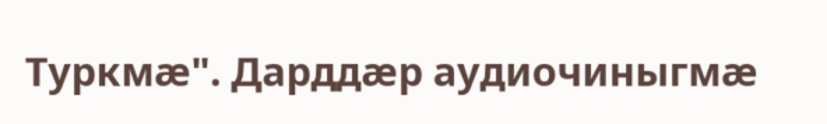Туркмæ". Дарддæр аудиочиныгмæ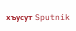хъусут Sputnik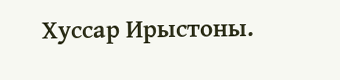Хуссар Ирыстоны.